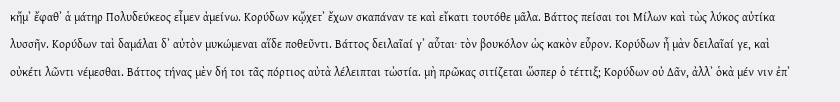κἤμʼ ἔφαθʼ ἁ μάτηρ Πολυδεύκεος εἶμεν ἀμείνω. Κορύδων κᾤχετʼ ἔχων σκαπάναν τε καὶ εἴκατι τουτόθε μᾶλα. Βάττος πείσαι τοι Μίλων καὶ τὼς λύκος αὐτίκα λυσσῆν. Κορύδων ταὶ δαμάλαι δʼ αὐτὸν μυκώμεναι αἵδε ποθεῦντι. Βάττος δειλαῖαί γʼ αὗται· τὸν βουκόλον ὡς κακὸν εὗρον. Κορύδων ἦ μὰν δειλαῖαί γε, καὶ οὐκέτι λῶντι νέμεσθαι. Βάττος τήνας μὲν δή τοι τᾶς πόρτιος αὐτὰ λέλειπται τὠστία. μὴ πρῶκας σιτίζεται ὥσπερ ὁ τέττιξ; Κορύδων οὐ Δᾶν, ἀλλʼ ὁκὰ μέν νιν ἐπʼ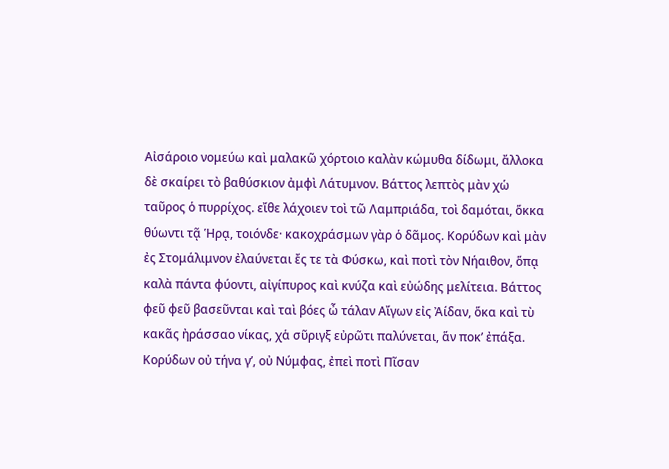Αἰσάροιο νομεύω καὶ μαλακῶ χόρτοιο καλὰν κώμυθα δίδωμι, ἄλλοκα δὲ σκαίρει τὸ βαθύσκιον ἀμφὶ Λάτυμνον. Βάττος λεπτὸς μὰν χὡ ταῦρος ὁ πυρρίχος. εἴθε λάχοιεν τοὶ τῶ Λαμπριάδα, τοὶ δαμόται, ὅκκα θύωντι τᾷ Ἡρᾳ, τοιόνδε· κακοχράσμων γὰρ ὁ δᾶμος. Κορύδων καὶ μὰν ἐς Στομάλιμνον ἐλαύνεται ἔς τε τὰ Φύσκω, καὶ ποτὶ τὸν Νήαιθον, ὅπᾳ καλὰ πάντα φύοντι, αἰγίπυρος καὶ κνύζα καὶ εὐώδης μελίτεια. Βάττος φεῦ φεῦ βασεῦνται καὶ ταὶ βόες ὦ τάλαν Αἴγων εἰς Ἀίδαν, ὅκα καὶ τὺ κακᾶς ἠράσσαο νίκας, χἁ σῦριγξ εὐρῶτι παλύνεται, ἅν ποκʼ ἐπάξα. Κορύδων οὐ τήνα γʼ, οὐ Νύμφας, ἐπεὶ ποτὶ Πῖσαν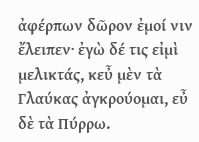ἀφέρπων δῶρον ἐμοί νιν ἔλειπεν· ἐγὼ δέ τις εἰμὶ μελικτάς, κεὖ μὲν τὰ Γλαύκας ἀγκρούομαι, εὖ δὲ τὰ Πύρρω.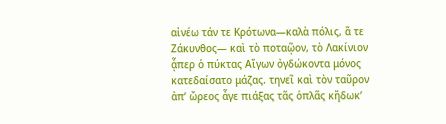αἰνέω τάν τε Κρότωνα—καλὰ πόλις, ἅ τε Ζάκυνθος— καὶ τὸ ποταῷον, τὸ Λακίνιον ᾇπερ ὁ πύκτας Αἴγων ὀγδώκοντα μόνος κατεδαίσατο μάζας. τηνεῖ καὶ τὸν ταῦρον ἀπʼ ὤρεος ἆγε πιάξας τᾶς ὁπλᾶς κἤδωκʼ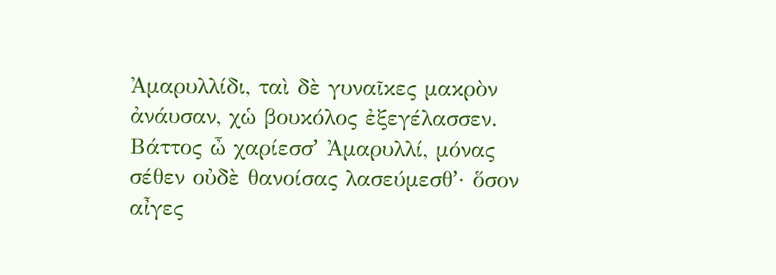Ἀμαρυλλίδι, ταὶ δὲ γυναῖκες μακρὸν ἀνάυσαν, χὡ βουκόλος ἐξεγέλασσεν. Βάττος ὦ χαρίεσσʼ Ἀμαρυλλί, μόνας σέθεν οὐδὲ θανοίσας λασεύμεσθʼ· ὅσον αἶγες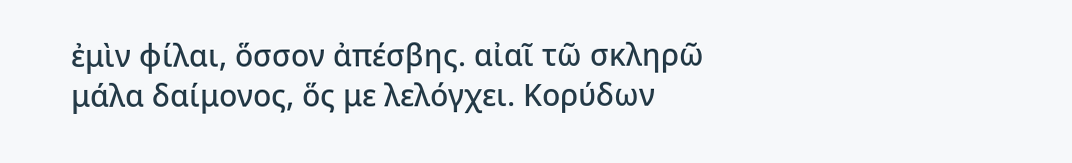ἐμὶν φίλαι, ὅσσον ἀπέσβης. αἰαῖ τῶ σκληρῶ μάλα δαίμονος, ὅς με λελόγχει. Κορύδων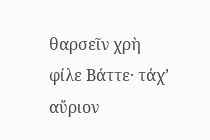θαρσεῖν χρὴ φίλε Βάττε· τάχʼ αὔριον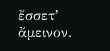ἔσσετʼ ἄμεινον.